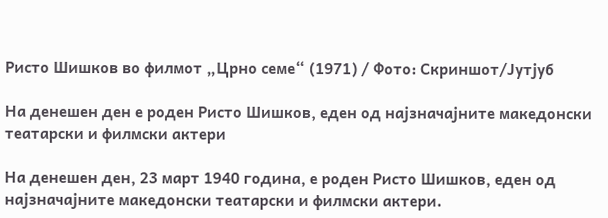Ристо Шишков во филмот „Црно семе“ (1971) / Фото: Скриншот/Јутјуб

На денешен ден е роден Ристо Шишков, еден од најзначајните македонски театарски и филмски актери

На денешен ден, 23 март 1940 година, е роден Ристо Шишков, еден од најзначајните македонски театарски и филмски актери.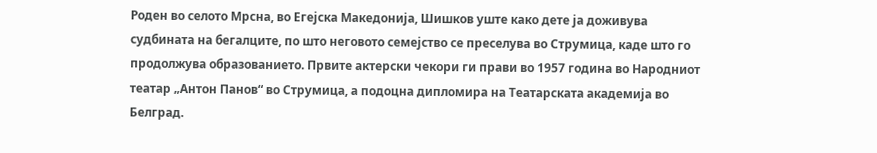Роден во селото Мрсна, во Егејска Македонија, Шишков уште како дете ја доживува судбината на бегалците, по што неговото семејство се преселува во Струмица, каде што го продолжува образованието. Првите актерски чекори ги прави во 1957 година во Народниот театар „Антон Панов“ во Струмица, а подоцна дипломира на Театарската академија во Белград.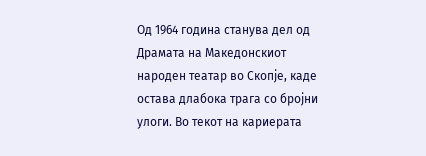Од 1964 година станува дел од Драмата на Македонскиот народен театар во Скопје, каде остава длабока трага со бројни улоги. Во текот на кариерата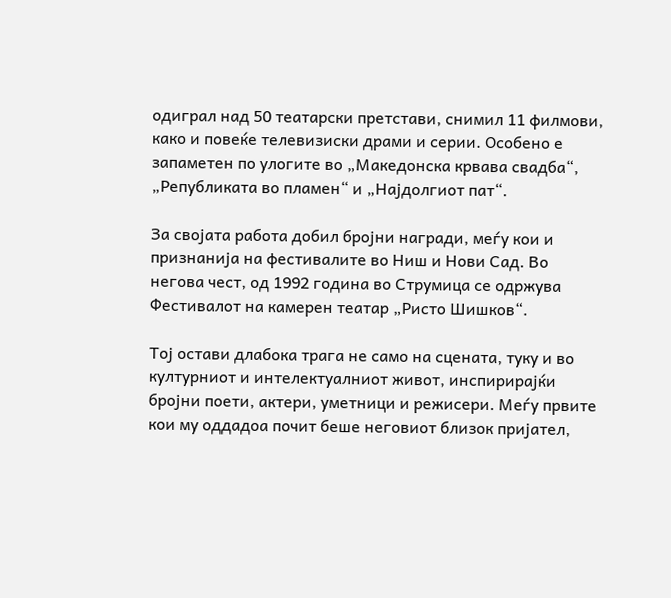одиграл над 50 театарски претстави, снимил 11 филмови, како и повеќе телевизиски драми и серии. Особено е запаметен по улогите во „Македонска крвава свадба“, „Републиката во пламен“ и „Најдолгиот пат“.

За својата работа добил бројни награди, меѓу кои и признанија на фестивалите во Ниш и Нови Сад. Во негова чест, од 1992 година во Струмица се одржува Фестивалот на камерен театар „Ристо Шишков“.

Тој остави длабока трага не само на сцената, туку и во културниот и интелектуалниот живот, инспирирајќи бројни поети, актери, уметници и режисери. Меѓу првите кои му оддадоа почит беше неговиот близок пријател,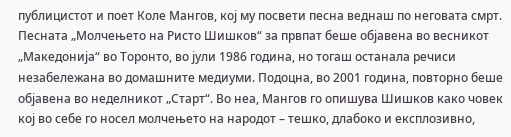публицистот и поет Коле Мангов, кој му посвети песна веднаш по неговата смрт. Песната „Молчењето на Ристо Шишков“ за првпат беше објавена во весникот „Македонија“ во Торонто, во јули 1986 година, но тогаш останала речиси незабележана во домашните медиуми. Подоцна, во 2001 година, повторно беше објавена во неделникот „Старт“. Во неа, Мангов го опишува Шишков како човек кој во себе го носел молчењето на народот – тешко, длабоко и експлозивно,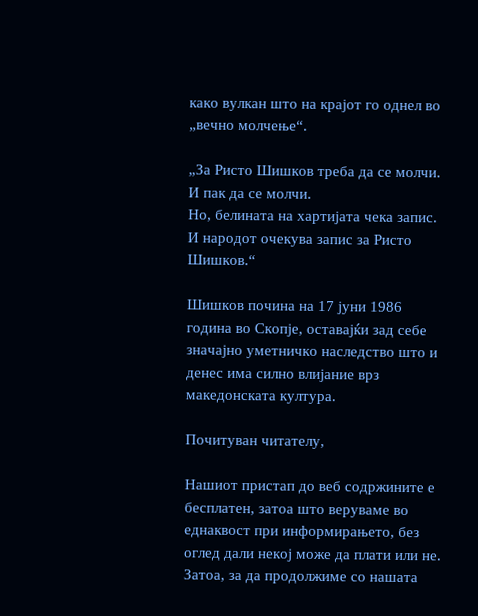како вулкан што на крајот го однел во „вечно молчење“.

„За Ристо Шишков треба да се молчи.
И пак да се молчи.
Но, белината на хартијата чека запис.
И народот очекува запис за Ристо Шишков.“

Шишков почина на 17 јуни 1986 година во Скопје, оставајќи зад себе значајно уметничко наследство што и денес има силно влијание врз македонската култура.

Почитуван читателу,

Нашиот пристап до веб содржините е бесплатен, затоа што веруваме во еднаквост при информирањето, без оглед дали некој може да плати или не. Затоа, за да продолжиме со нашата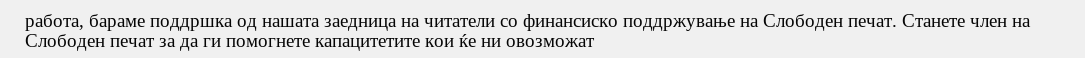работа, бараме поддршка од нашата заедница на читатели со финансиско поддржување на Слободен печат. Станете член на Слободен печат за да ги помогнете капацитетите кои ќе ни овозможат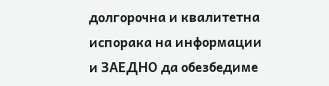долгорочна и квалитетна испорака на информации и ЗАЕДНО да обезбедиме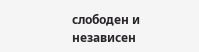слободен и независен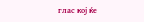глас кој ќе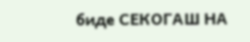биде СЕКОГАШ НА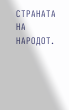СТРАНАТА НА НАРОДОТ.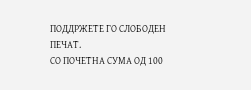ПОДДРЖЕТЕ ГО СЛОБОДЕН ПЕЧАТ.
СО ПОЧЕТНА СУМА ОД 100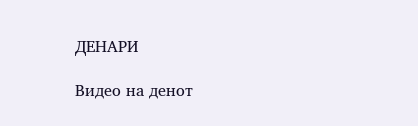ДЕНАРИ

Видео на денот